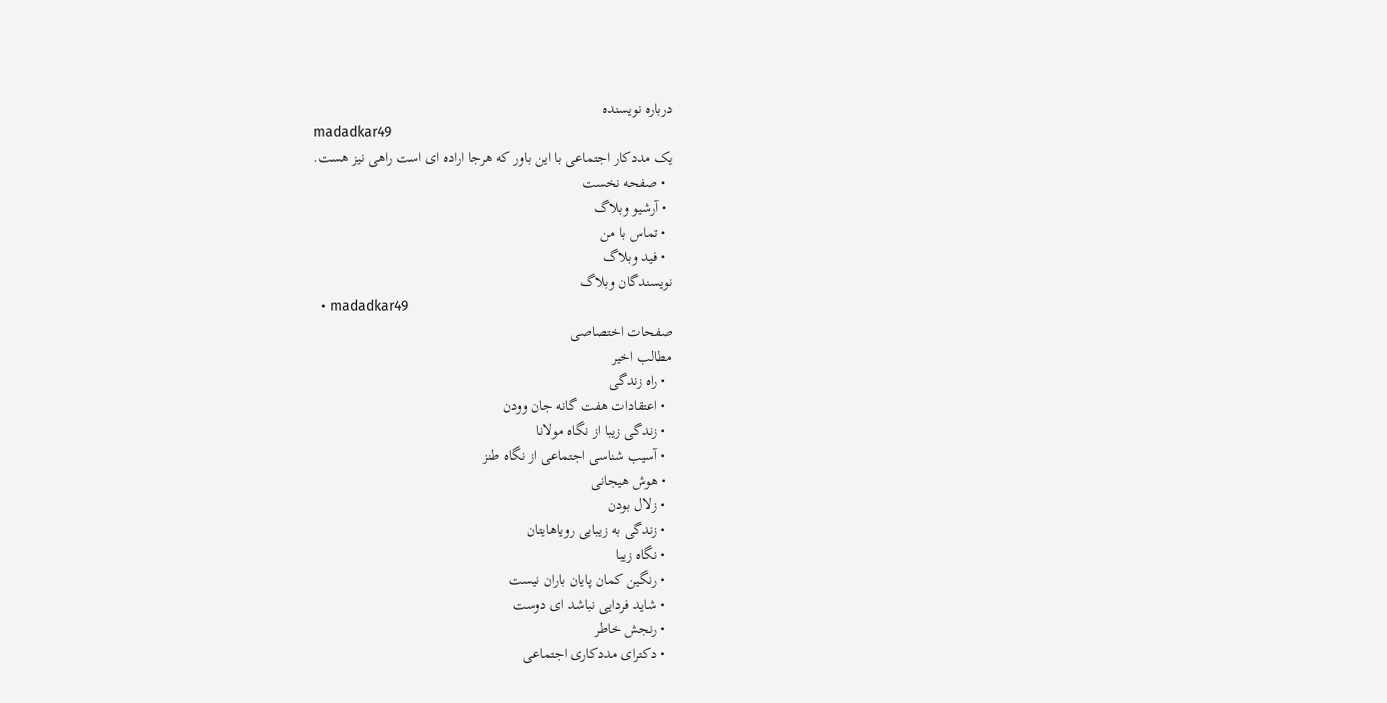درباره نویسنده
madadkar49
یک مددکار اجتماعی با این باور که هرجا اراده ای است راهی نیز هست.
  • صفحه نخست
  • آرشیو وبلاگ
  • تماس با من
  • فید وبلاگ
نویسندگان وبلاگ
  • madadkar49
صفحات اختصاصی
مطالب اخیر
  • راه زندگی
  • اعتقادات هفت گانه جان وودن
  • زندگی زیبا از نگاه مولانا
  • آسیب شناسی اجتماعی از نگاه طنز
  • هوش هیجانی
  • زلال بودن
  • زندگی به زیبایی رویاهایتان
  • نگاه زیبا
  • رنگین کمان پایان باران نیست
  • شاید فردایی نباشد ای دوست
  • رنجش خاطر
  • دکترای مددکاری اجتماعی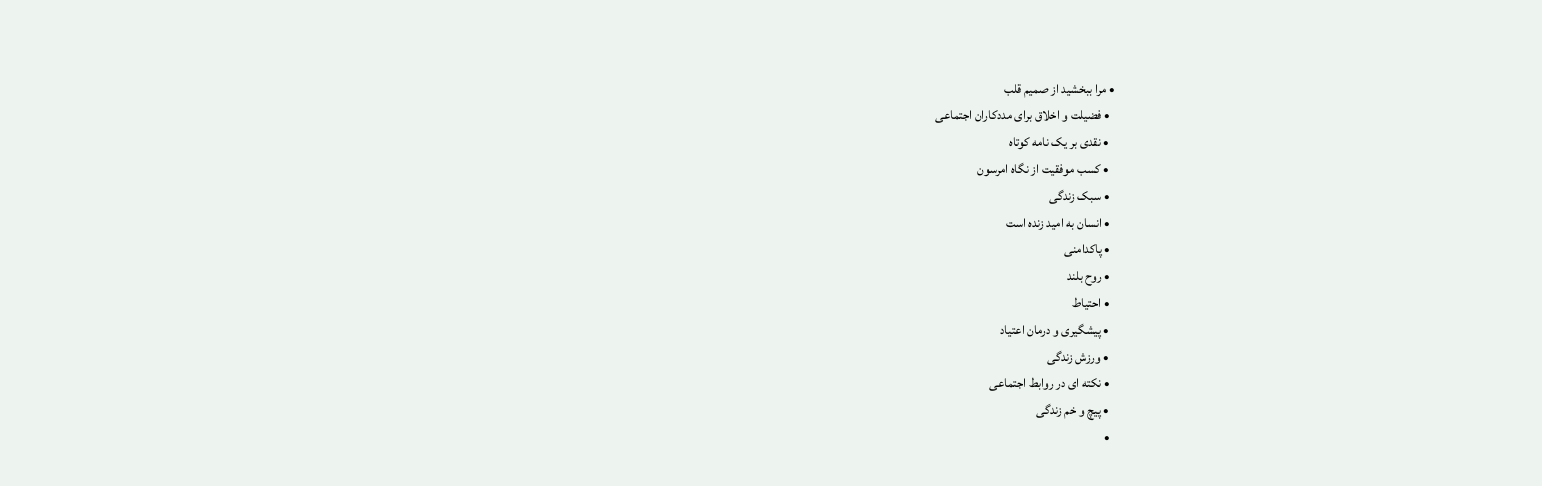• مرا ببخشید از صمیم قلب
  • فضیلت و اخلاق برای مددکاران اجتماعی
  • نقدی بر یک نامه کوتاه
  • کسب موفقیت از نگاه امرسون
  • سبک زندگی
  • انسان به امید زنده است
  • پاکدامنی
  • روح بلند
  • احتیاط
  • پیشگیری و درمان اعتیاد
  • ورزش زندگی
  • نکته ای در روابط اجتماعی
  • پیچ و خم زندگی
  •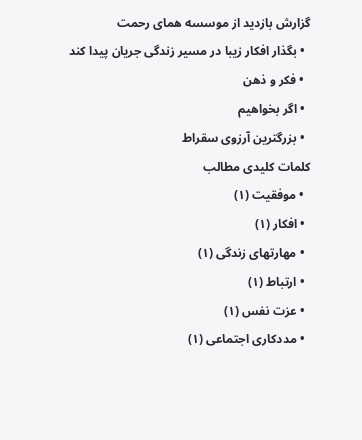گزارش بازدید از موسسه همای رحمت
  • بگذار افکار زیبا در مسیر زندگی جریان پیدا کند
  • فکر و ذهن
  • اگر بخواهیم
  • بزرگترین آرزوی سقراط
کلمات کلیدی مطالب
  • موفقیت (۱)
  • افکار (۱)
  • مهارتهای زندگی (۱)
  • ارتباط (۱)
  • عزت نفس (۱)
  • مددکاری اجتماعی (۱)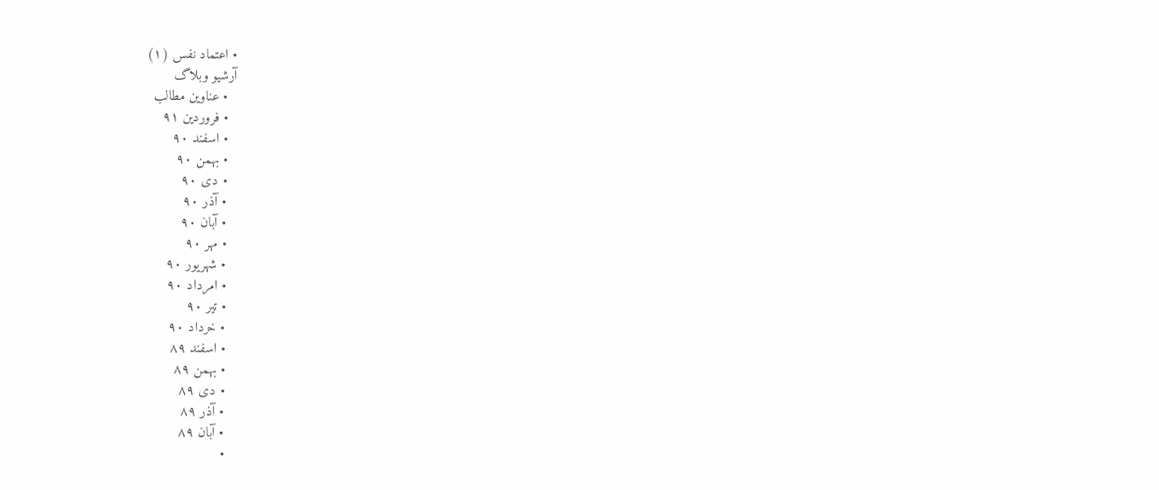• اعتماد نفس (۱)
آرشیو وبلاگ
  • عناوین مطالب
  • فروردین ٩۱
  • اسفند ٩٠
  • بهمن ٩٠
  • دی ٩٠
  • آذر ٩٠
  • آبان ٩٠
  • مهر ٩٠
  • شهریور ٩٠
  • امرداد ٩٠
  • تیر ٩٠
  • خرداد ٩٠
  • اسفند ۸٩
  • بهمن ۸٩
  • دی ۸٩
  • آذر ۸٩
  • آبان ۸٩
  •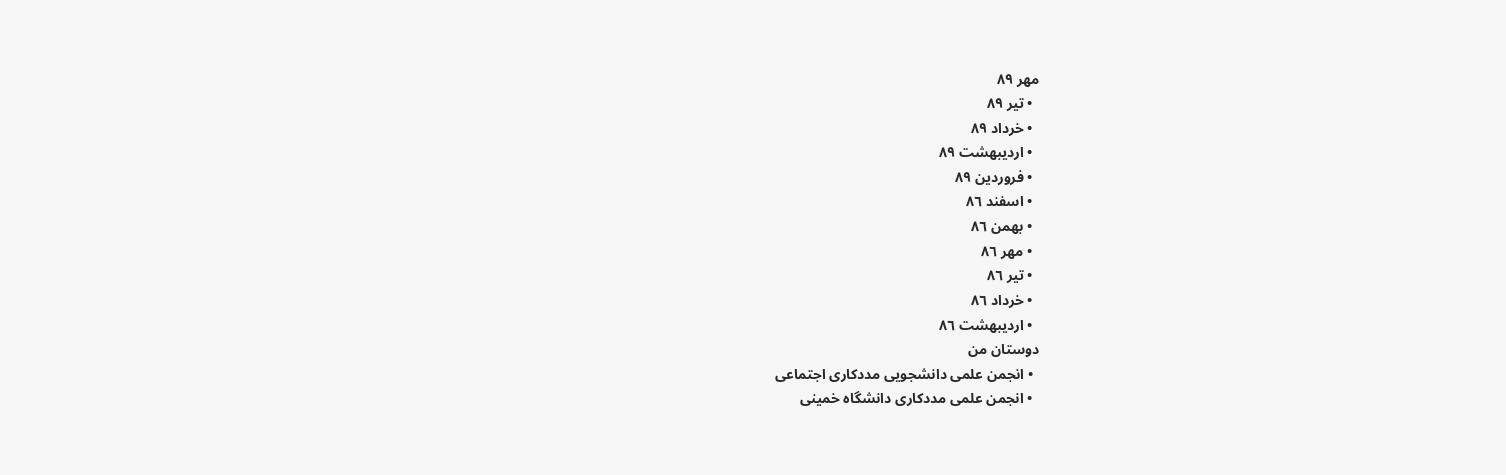مهر ۸٩
  • تیر ۸٩
  • خرداد ۸٩
  • اردیبهشت ۸٩
  • فروردین ۸٩
  • اسفند ۸٦
  • بهمن ۸٦
  • مهر ۸٦
  • تیر ۸٦
  • خرداد ۸٦
  • اردیبهشت ۸٦
دوستان من
  • انجمن علمی دانشجویی مددکاری اجتماعی
  • انجمن علمی مددکاری دانشگاه خمینی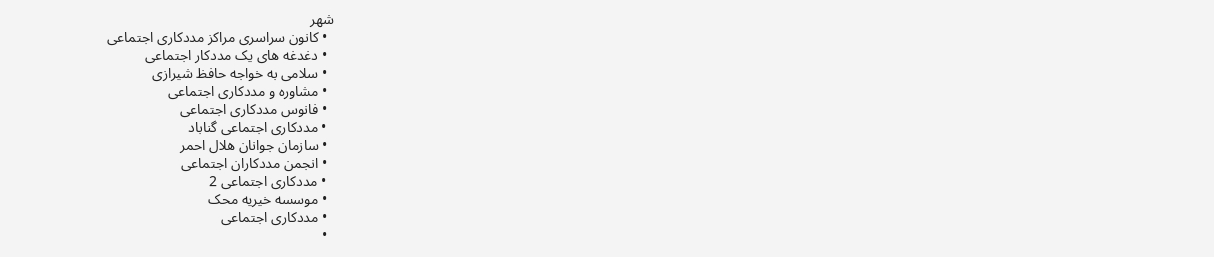شهر
  • کانون سراسری مراکز مددکاری اجتماعی
  • دغدغه های یک مددکار اجتماعی
  • سلامی به خواجه حافظ شیرازی
  • مشاوره و مددکاری اجتماعی
  • فانوس مددکاری اجتماعی
  • مددکاری اجتماعی گناباد
  • سازمان جوانان هلال احمر
  • انجمن مددکاران اجتماعی
  • مددکاری اجتماعی 2
  • موسسه خیریه محک
  • مددکاری اجتماعی
  •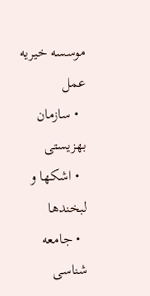موسسه خیریه عمل
  • سازمان بهزیستی
  • اشكها و لبخندها
  • جامعه شناسی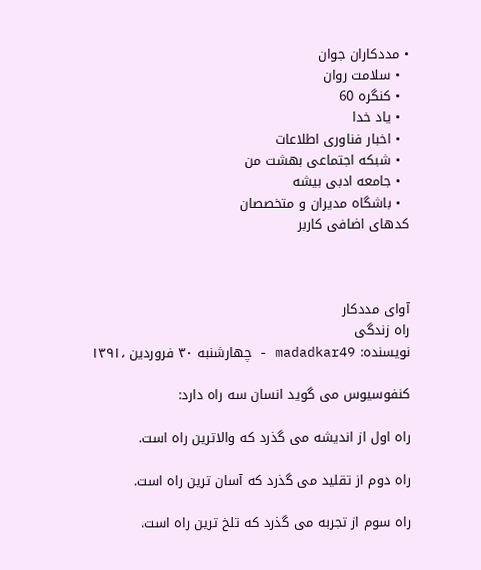• مددکاران جوان
  • سلامت روان
  • کنگره 60
  • یاد خدا
  • اخبار فناوری اطلاعات
  • شبکه اجتماعی بهشت من
  • جامعه ادبی بیشه
  • باشگاه مدیران و متخصصان
کدهای اضافی کاربر



آوای مددکار
راه زندگی
نویسنده: madadkar49 - چهارشنبه ۳٠ فروردین ،۱۳٩۱

کنفوسیوس می گوید انسان سه راه دارد:

راه اول از اندیشه می گذرد که والاترین راه است.

راه دوم از تقلید می گذرد که آسان ترین راه است.

راه سوم از تجربه می گذرد که تلخ ترین راه است.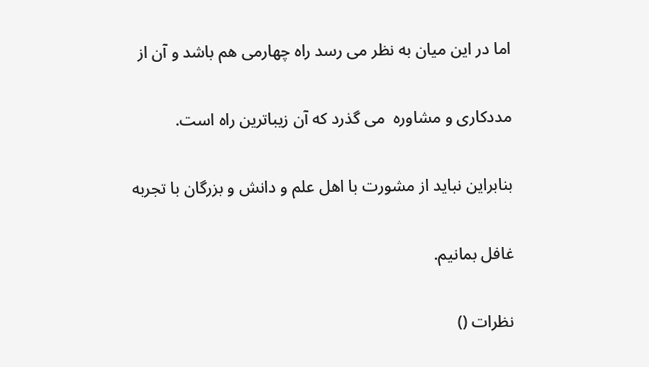اما در این میان به نظر می رسد راه چهارمی هم باشد و آن از

مددکاری و مشاوره  می گذرد که آن زیباترین راه است.

بنابراین نباید از مشورت با اهل علم و دانش و بزرگان با تجربه

غافل بمانیم.

نظرات ()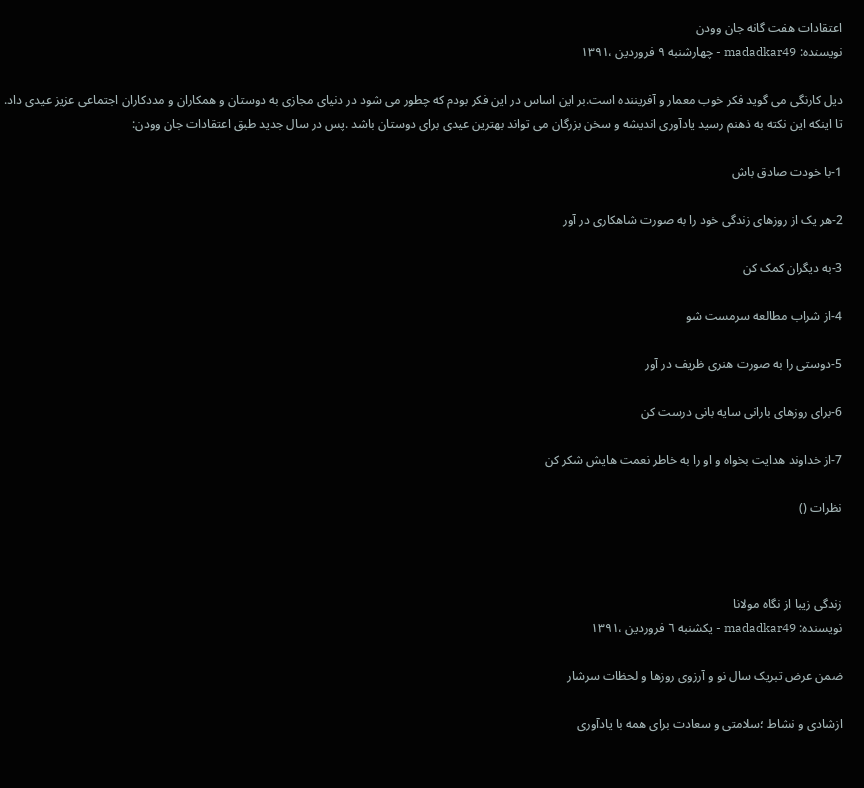اعتقادات هفت گانه جان وودن
نویسنده: madadkar49 - چهارشنبه ٩ فروردین ،۱۳٩۱

دیل کارنگی می گوید فکر خوب معمار و آفریننده است.بر این اساس در این فکر بودم که چطور می شود در دنیای مجازی به دوستان و همکاران و مددکاران اجتماعی عزیز عیدی داد. تا اینکه این نکته به ذهنم رسید یادآوری اندیشه و سخن بزرگان می تواند بهترین عیدی برای دوستان باشد .پس در سال جدید طبق اعتقادات جان وودن:

1-با خودت صادق باش

2-هر یک از روزهای زندگی خود را به صورت شاهکاری در آور

3-به دیگران کمک کن

4-از شراب مطالعه سرمست شو

5-دوستی را به صورت هنری ظریف در آور

6-برای روزهای بارانی سایه بانی درست کن

7-از خداوند هدایت بخواه و او را به خاطر نعمت هایش شکر کن

نظرات ()



زندگی زیبا از نگاه مولانا
نویسنده: madadkar49 - یکشنبه ٦ فروردین ،۱۳٩۱

ضمن عرض تبریک سال نو و آرزوی روزها و لحظات سرشار

ازشادی و نشاط ؛سلامتی و سعادت برای همه با یادآوری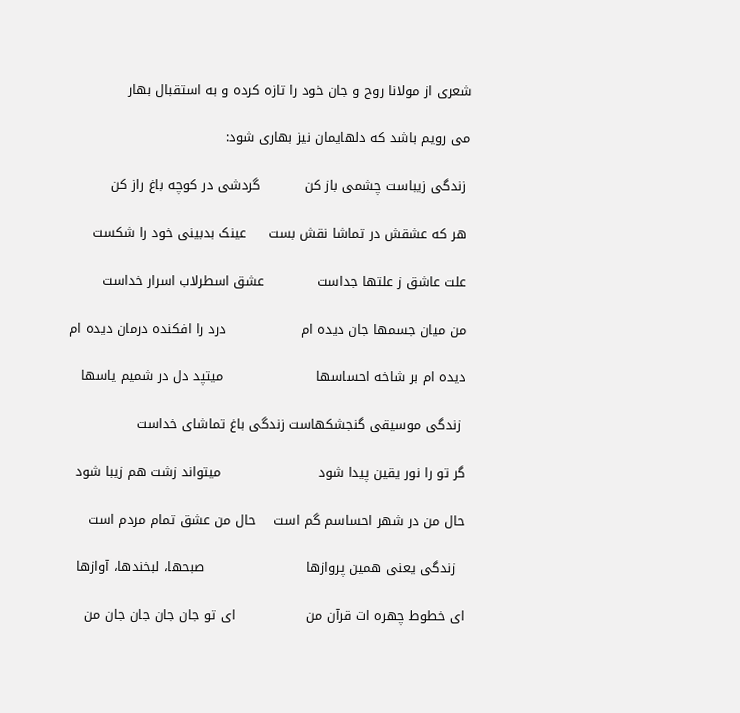شعری از مولانا روح و جان خود را تازه کرده و به استقبال بهار

می رویم باشد که دلهایمان نیز بهاری شود:

 زندگی زیباست چشمی باز کن          گردشی در کوچه باغ راز کن

 هر که عشقش در تماشا نقش بست     عینک بدبینی خود را شکست

 علت عاشق ز علتها جداست            عشق اسطرلاب اسرار خداست

 من میان جسمها جان دیده ام                 درد را افکنده درمان دیده ام

 دیده ام بر شاخه احساسها                     میتپد دل در شمیم یاسها

  زندگی موسیقی گنجشکهاست زندگی باغ تماشای خداست

 گر تو را نور یقین پیدا شود                      میتواند زشت هم زیبا شود

 حال من در شهر احساسم گم است    حال من عشق تمام مردم است

   زندگی یعنی همین پروازها                       صبحها، لبخندها، آوازها

 ای خطوط چهره ات قرآن من                ای تو جان جان جان جان من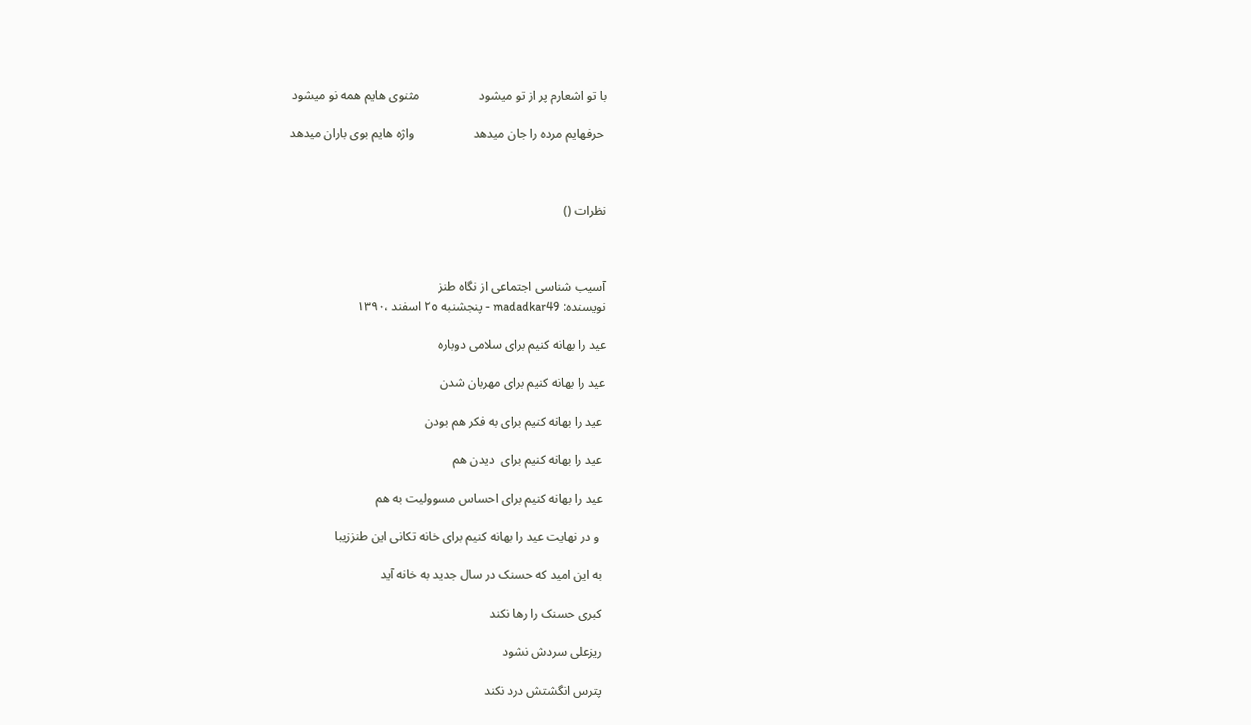با تو اشعارم پر از تو میشود                   مثنوی هایم همه نو میشود

 حرفهایم مرده را جان میدهد                   واژه هایم بوی باران میدهد



نظرات ()



آسیب شناسی اجتماعی از نگاه طنز
نویسنده: madadkar49 - پنجشنبه ٢٥ اسفند ،۱۳٩٠

عید را بهانه کنیم برای سلامی دوباره

عید را بهانه کنیم برای مهربان شدن

 عید را بهانه کنیم برای به فکر هم بودن

 عید را بهانه کنیم برای  دیدن هم

 عید را بهانه کنیم برای احساس مسوولیت به هم

  و در نهایت عید را بهانه کنیم برای خانه تکانی این طنززیبا

 به این امید که حسنک در سال جدید به خانه آید

 کبری حسنک را رها نکند

 ریزعلی سردش نشود

 پترس انگشتش درد نکند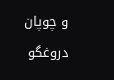و چوپان دروغگو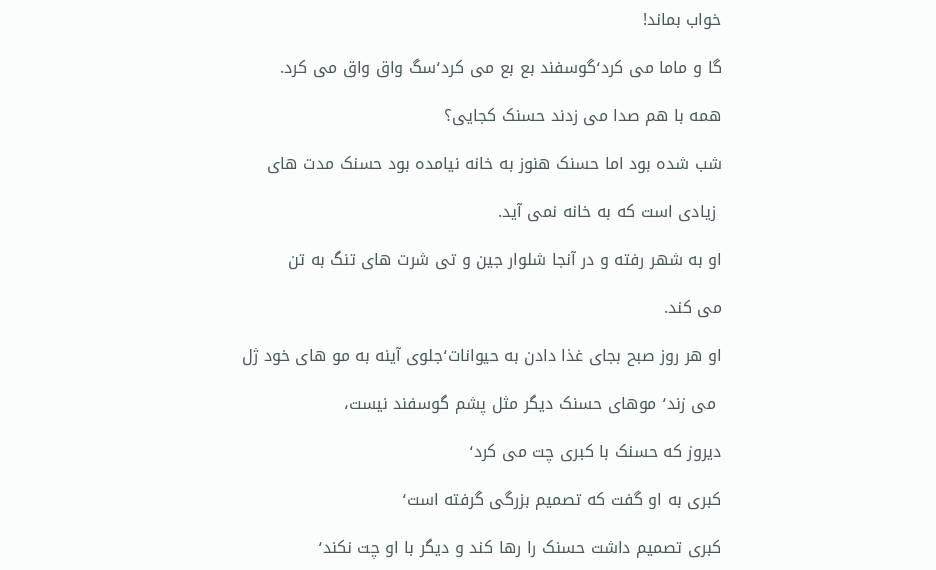خواب بماند!

گا و ماما می کرد٬گوسفند بع بع می کرد٬سگ واق واق می کرد.

همه با هم صدا می زدند حسنک کجایی؟

شب شده بود اما حسنک هنوز به خانه نیامده بود حسنک مدت های

 زیادی است که به خانه نمی آید.

او به شهر رفته و در آنجا شلوار جین و تی شرت های تنگ به تن

می کند.

او هر روز صبح بجای غذا دادن به حیوانات٬جلوی آینه به مو های خود ژل

 می زند٬ موهای حسنک دیگر مثل پشم گوسفند نیست،

دیروز که حسنک با کبری چت می کرد٬

کبری به او گفت که تصمیم بزرگی گرفته است٬

کبری تصمیم داشت حسنک را رها کند و دیگر با او چت نکند٬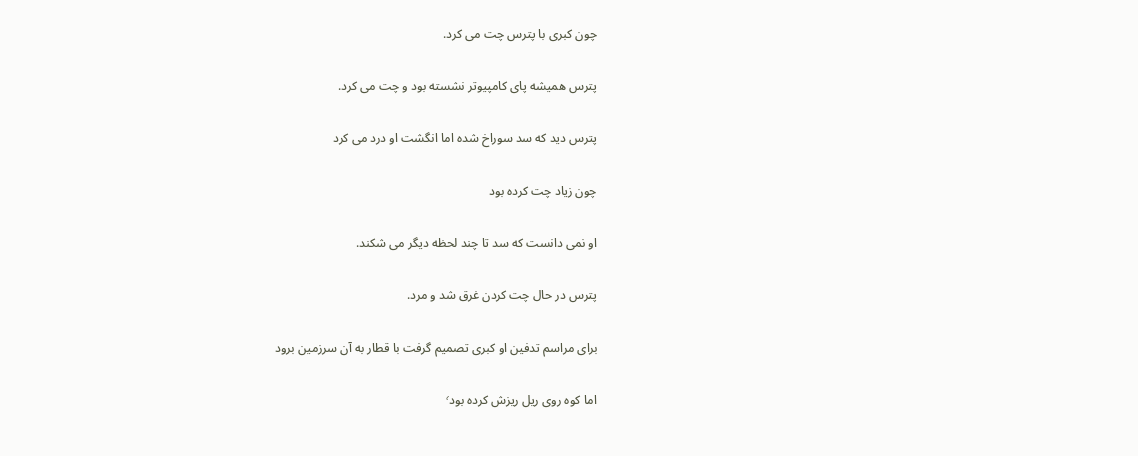چون کبری با پترس چت می کرد.

پترس همیشه پای کامپیوتر نشسته بود و چت می کرد.

پترس دید که سد سوراخ شده اما انگشت او درد می کرد

چون زیاد چت کرده بود

او نمی دانست که سد تا چند لحظه دیگر می شکند.

پترس در حال چت کردن غرق شد و مرد.

برای مراسم تدفین او کبری تصمیم گرفت با قطار به آن سرزمین برود

اما کوه روی ریل ریزش کرده بود٬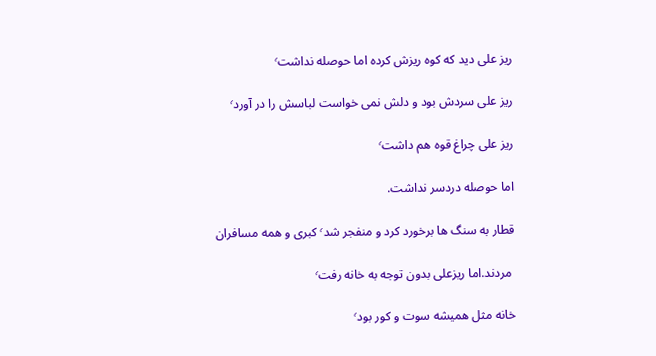ریز علی دید که کوه ریزش کرده اما حوصله نداشت٬

ریز علی سردش بود و دلش نمی خواست لباسش را در آورد٬

ریز علی چراغ قوه هم داشت٬

اما حوصله دردسر نداشت.

قطار به سنگ ها برخورد کرد و منفجر شد٬ کبری و همه مسافران

 مردند.اما ریزعلی بدون توجه به خانه رفت٬

خانه مثل همیشه سوت و کور بود٬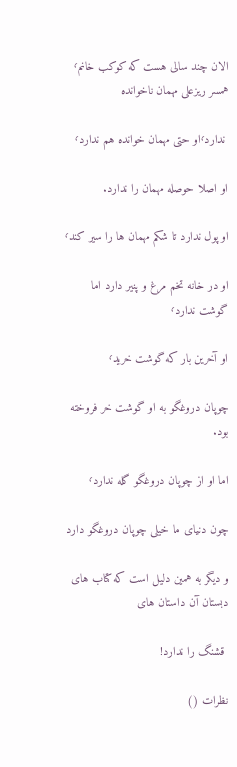الان چند سالی هست که کوکب خانم٬ همسر ریزعلی مهمان ناخوانده

 ندارد٬او حتی مهمان خوانده هم ندارد٬

او اصلا حوصله مهمان را ندارد.

او پول ندارد تا شکم مهمان ها را سیر کند٬

او در خانه تخم مرغ و پنیر دارد اما گوشت ندارد٬

او آخرین بار که گوشت خرید٬

چوپان دروغگو به او گوشت خر فروخته بود.

اما او از چوپان دروغگو گله ندارد٬

چون دنیای ما خیلی چوپان دروغگو دارد

و دیگر به همین دلیل است که کتاب های دبستان آن داستان های

 قشنگ را ندارد!

نظرات ()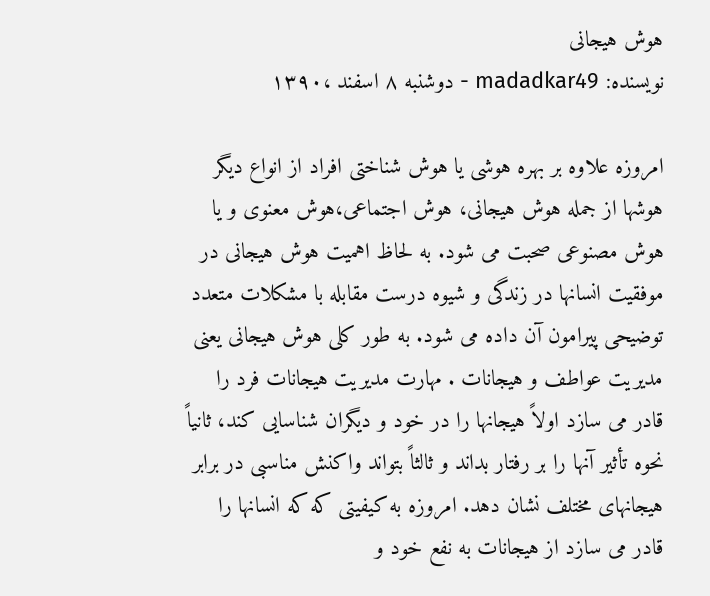هوش هیجانی
نویسنده: madadkar49 - دوشنبه ۸ اسفند ،۱۳٩٠

امروزه علاوه بر بهره هوشی یا هوش شناختی افراد از انواع دیگر  هوشها از جمله هوش هیجانی، هوش اجتماعی،هوش معنوی و یا هوش مصنوعی صحبت می شود. به لحاظ اهمیت هوش هیجانی در موفقیت انسانها در زندگی و شیوه درست مقابله با مشکلات متعدد توضیحی پیرامون آن داده می شود. به طور کلی هوش هیجانی یعنی مدیریت عواطف و هیجانات . مهارت مدیریت هیجانات فرد را قادر می سازد اولاً هیجانها را در خود و دیگران شناسایی کند، ثانیاً نحوه تأثیر آنها را بر رفتار بداند و ثالثاً بتواند واکنش مناسبی در برابر هیجانهای مختلف نشان دهد. امروزه به کیفیتی که که انسانها را قادر می سازد از هیجانات به نفع خود و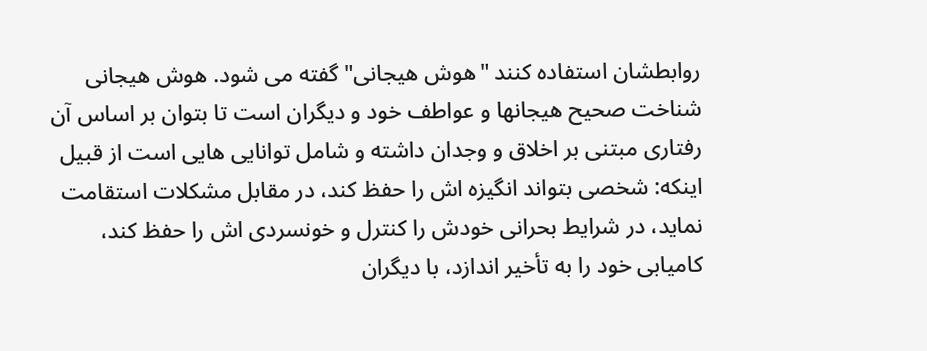روابطشان استفاده کنند "هوش هیجانی" گفته می شود. هوش هیجانی شناخت صحیح هیجانها و عواطف خود و دیگران است تا بتوان بر اساس آن رفتاری مبتنی بر اخلاق و وجدان داشته و شامل توانایی هایی است از قبیل اینکه: شخصی بتواند انگیزه اش را حفظ کند، در مقابل مشکلات استقامت نماید، در شرایط بحرانی خودش را کنترل و خونسردی اش را حفظ کند، کامیابی خود را به تأخیر اندازد، با دیگران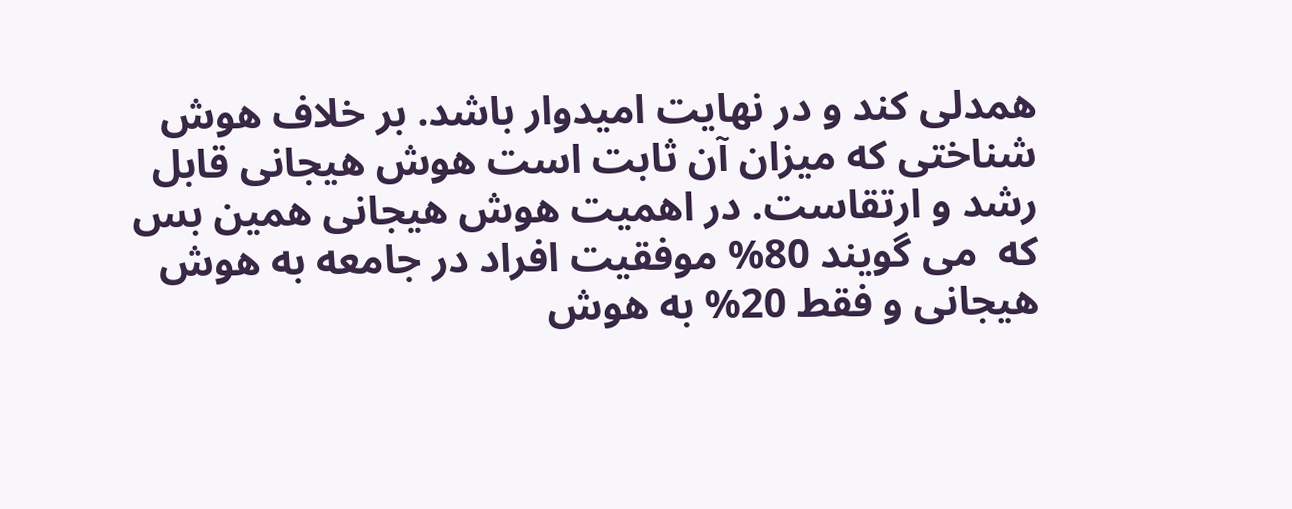همدلی کند و در نهایت امیدوار باشد. بر خلاف هوش شناختی که میزان آن ثابت است هوش هیجانی قابل رشد و ارتقاست. در اهمیت هوش هیجانی همین بس که  می گویند 80% موفقیت افراد در جامعه به هوش هیجانی و فقط 20% به هوش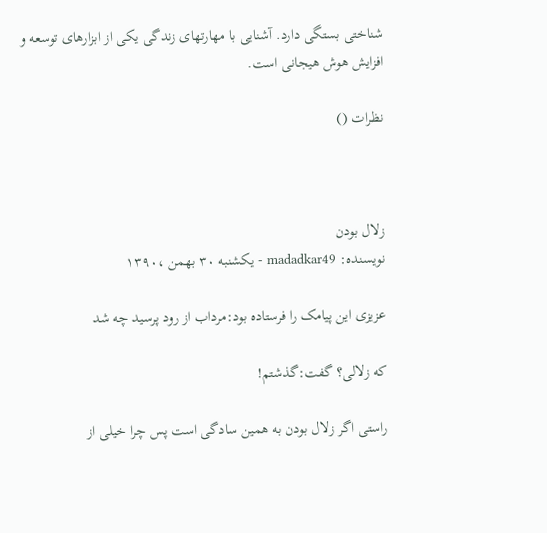شناختی بستگی دارد. آشنایی با مهارتهای زندگی یکی از ابزارهای توسعه و افزایش هوش هیجانی است.

نظرات ()



زلال بودن
نویسنده: madadkar49 - یکشنبه ۳٠ بهمن ،۱۳٩٠

عزیزی این پیامک را فرستاده بود:مرداب از رود پرسید چه شد

که زلالی؟ گفت:گذشتم!

راستی اگر زلال بودن به همین سادگی است پس چرا خیلی از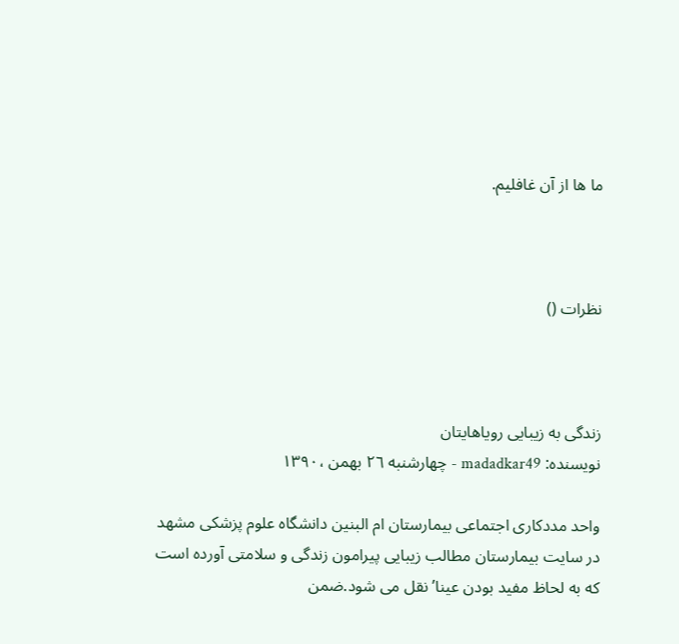ما ها از آن غافلیم.



نظرات ()



زندگی به زیبایی رویاهایتان
نویسنده: madadkar49 - چهارشنبه ٢٦ بهمن ،۱۳٩٠

واحد مددکاری اجتماعی بیمارستان ام البنین دانشگاه علوم پزشکی مشهد در سایت بیمارستان مطالب زیبایی پیرامون زندگی و سلامتی آورده است که به لحاظ مفید بودن عینا’ نقل می شود.ضمن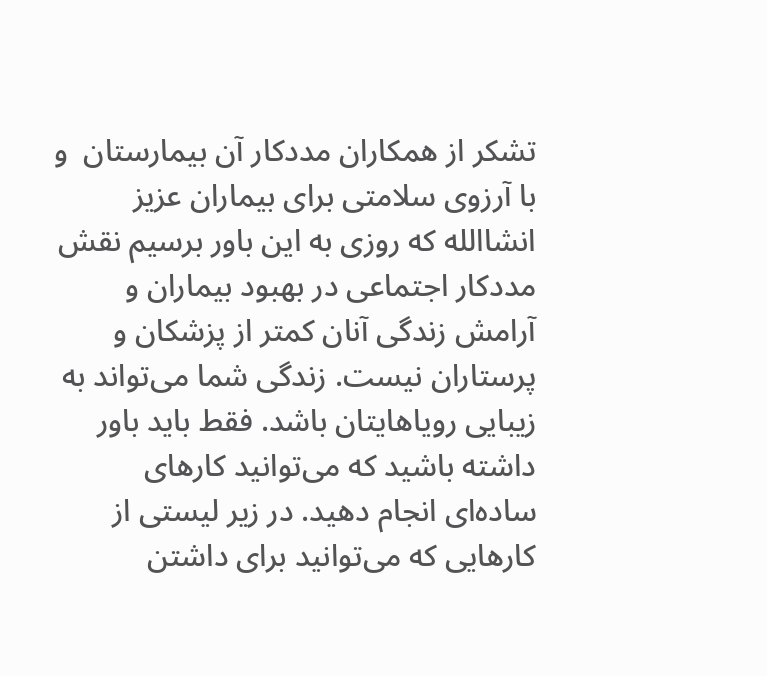تشکر از همکاران مددکار آن بیمارستان  و با آرزوی سلامتی برای بیماران عزیز انشاالله که روزی به این باور برسیم نقش مددکار اجتماعی در بهبود بیماران و آرامش زندگی آنان کمتر از پزشکان و پرستاران نیست. زندگی شما می‌تواند به زیبایی رویاهایتان باشد. فقط باید باور داشته باشید که می‌توانید کارهای ساده‌ای انجام دهید. در زیر لیستی از کارهایی که می‌توانید برای داشتن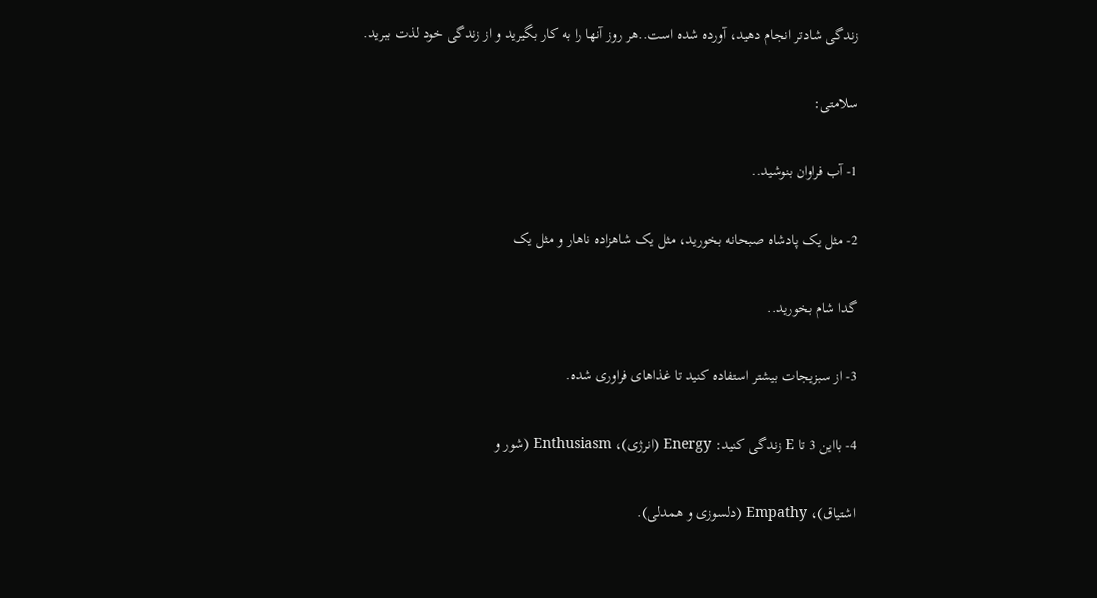زندگی شادتر انجام دهید، آورده شده است..هر روز آنها را به کار بگیرید و از زندگی خود لذت ببرید.

سلامتی:

1- آب فراوان بنوشید..

2- مثل یک پادشاه صبحانه بخورید، مثل یک شاهزاده ناهار و مثل یک

گدا شام بخورید..

3- از سبزیجات بیشتر استفاده کنید تا غذاهای فراوری شده.

4- بااین 3 تا E زندگی کنید: Energy (انرژی)، Enthusiasm (شور و

اشتیاق)، Empathy (دلسوزی و همدلی).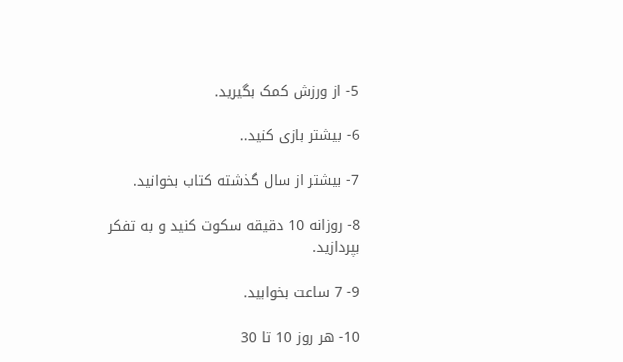5- از ورزش کمک بگیرید.

6- بیشتر بازی کنید..

7- بیشتر از سال گذشته کتاب بخوانید.

8- روزانه 10 دقیقه سکوت کنید و به تفکر بپردازید.

9- 7 ساعت بخوابید.

10- هر روز 10 تا 30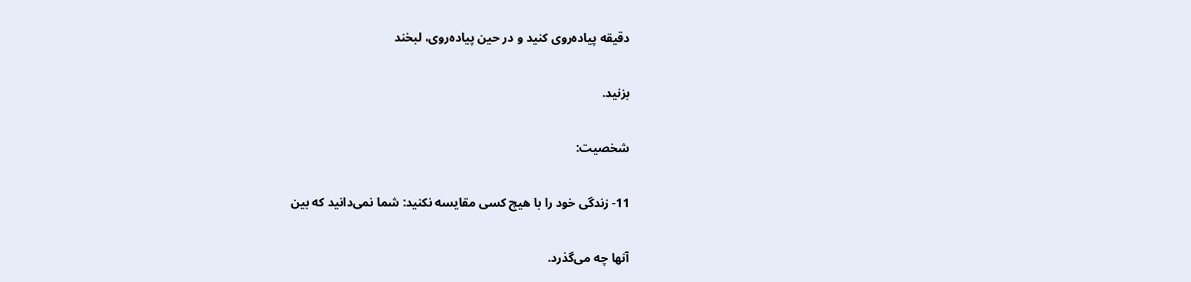دقیقه پیاده‌روی کنید و در حین پیاده‌روی، لبخند

بزنید.

شخصیت:

11- زندگی خود را با هیچ کسی مقایسه نکنید: شما نمی‌دانید که بین

آنها چه می‌گذرد.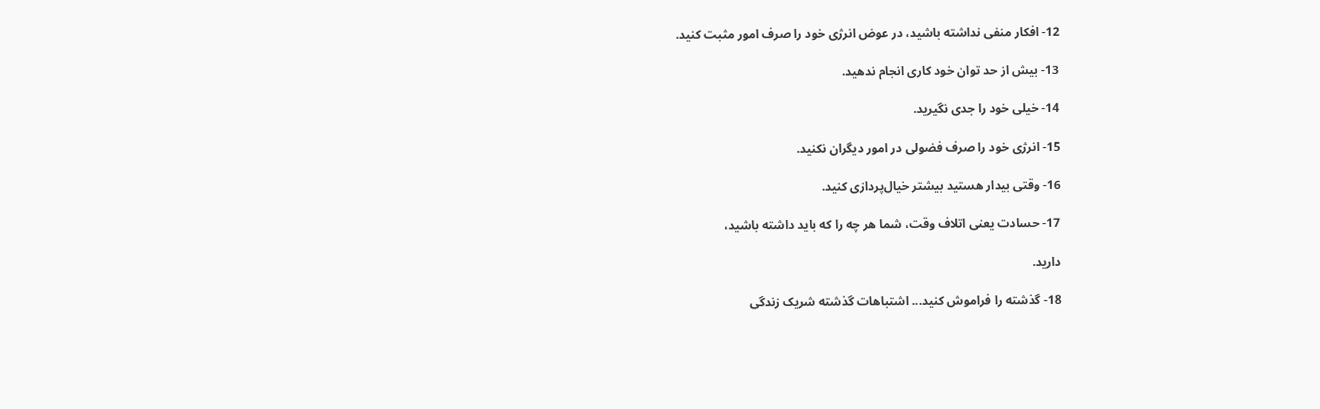12- افکار منفی نداشته باشید، در عوض انرژی خود را صرف امور مثبت کنید.

13- بیش از حد توان خود کاری انجام ندهید.

14- خیلی خود را جدی نگیرید.

15- انرژی خود را صرف فضولی در امور دیگران نکنید.

16- وقتی بیدار هستید بیشتر خیال‌پردازی کنید.

17- حسادت یعنی اتلاف وقت، شما هر چه را که باید داشته باشید،

دارید.

18- گذشته را فراموش کنید... اشتباهات گذشته شریک زندگی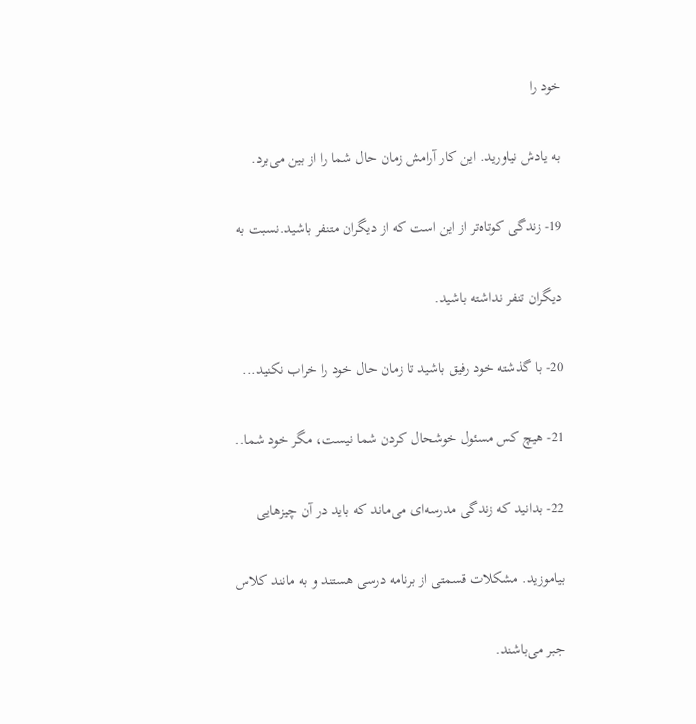خود را

به یادش نیاورید. این کار آرامش زمان حال شما را از بین می‌برد.

19- زندگی کوتاه‌تر از این است که از دیگران متنفر باشید.نسبت به

دیگران تنفر نداشته باشید.

20- با گذشته خود رفیق باشید تا زمان حال خود را خراب نکنید...

21- هیچ کس مسئول خوشحال کردن شما نیست، مگر خود شما..

22- بدانید که زندگی مدرسه‌ای می‌ماند که باید در آن چیزهایی

بیاموزید. مشکلات قسمتی از برنامه درسی هستند و به مانند کلاس

جبر می‌باشند.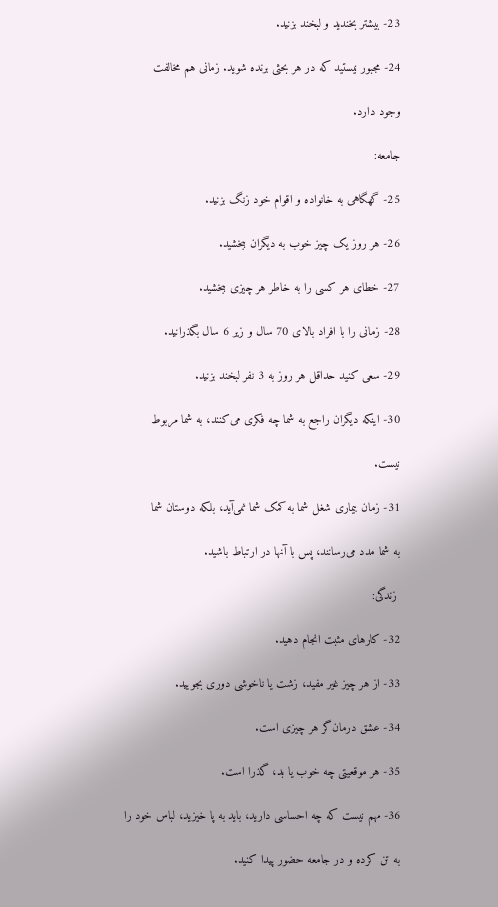23- بیشتر بخندید و لبخند بزنید.

24- مجبور نیستید که در هر بحثی برنده شوید. زمانی هم مخالفت

وجود دارد.

جامعه:

25- گهگاهی به خانواده و اقوام خود زنگ بزنید.

26- هر روز یک چیز خوب به دیگران ببخشید.

27- خطای هر کسی را به خاطر هر چیزی ببخشید.

28- زمانی را با افراد بالای 70 سال و زیر 6 سال بگذرانید.

29- سعی کنید حداقل هر روز به 3 نفر لبخند بزنید.

30- اینکه دیگران راجع به شما چه فکری می‌کنند، به شما مربوط

نیست.

31- زمان بیماری شغل شما به کمک شما نمی‌آید، بلکه دوستان شما

به شما مدد می‌رسانند، پس با آنها در ارتباط باشید.

 زندگی:

32- کارهای مثبت انجام دهید.

33- از هر چیز غیر مفید، زشت یا ناخوشی دوری بجویید.

34- عشق درمان‌گر هر چیزی است.

35- هر موقعیتی چه خوب یا بد، گذرا است.

36- مهم نیست که چه احساسی دارید، باید به پا خیزید، لباس خود را

به تن کرده و در جامعه حضور پیدا کنید.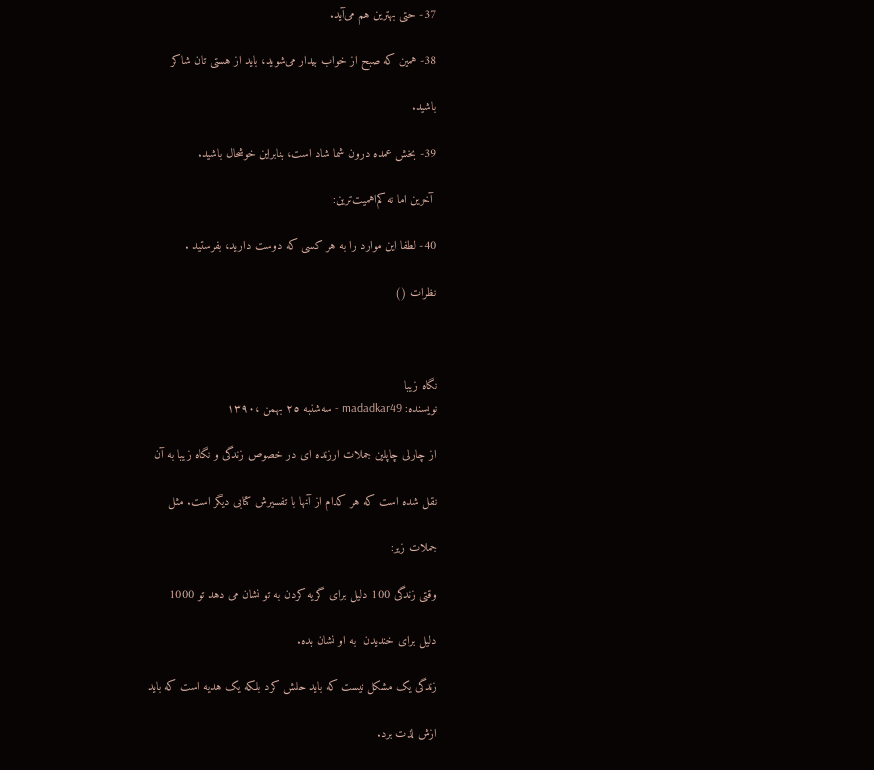37- حتی بهترین هم می‌آید.

38- همین که صبح از خواب بیدار می‌شوید، باید از هستی تان شاکر

باشید.

39- بخش عمده درون شما شاد است، بنابراین خوشحال باشید.

 آخرین اما نه کم‌اهمیت‌ترین:

40- لطفا این موارد را به هر کسی که دوست دارید، بفرستید .

نظرات ()



نگاه زیبا
نویسنده: madadkar49 - سه‌شنبه ٢٥ بهمن ،۱۳٩٠

از چارلی چاپلین جملات ارزنده ای در خصوص زندگی و نگاه زیبا به آن

نقل شده است که هر کدام از آنها با تفسیرش کتابی دیگر است. مثل

جملات زیر:

وقتی زندگی 100 دلیل برای گریه کردن به تو نشان می دهد تو 1000

دلیل برای خندیدن  به او نشان بده.

زندگی یک مشکل نیست که باید حلش کرد بلکه یک هدیه است که باید

ازش لذت برد.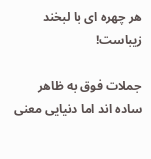هر چهره ای با لبخند زیباست!

جملات فوق به ظاهر ساده اند اما دنیایی معنی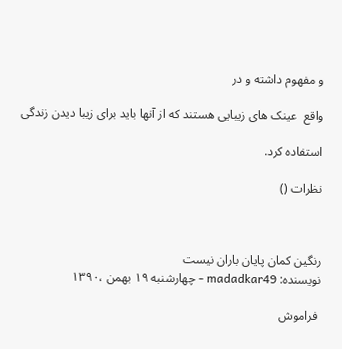و مفهوم داشته و در

واقع  عینک های زیبایی هستند که از آنها باید برای زیبا دیدن زندگی

استفاده کرد.

نظرات ()



رنگین کمان پایان باران نیست
نویسنده: madadkar49 - چهارشنبه ۱٩ بهمن ،۱۳٩٠

 فراموش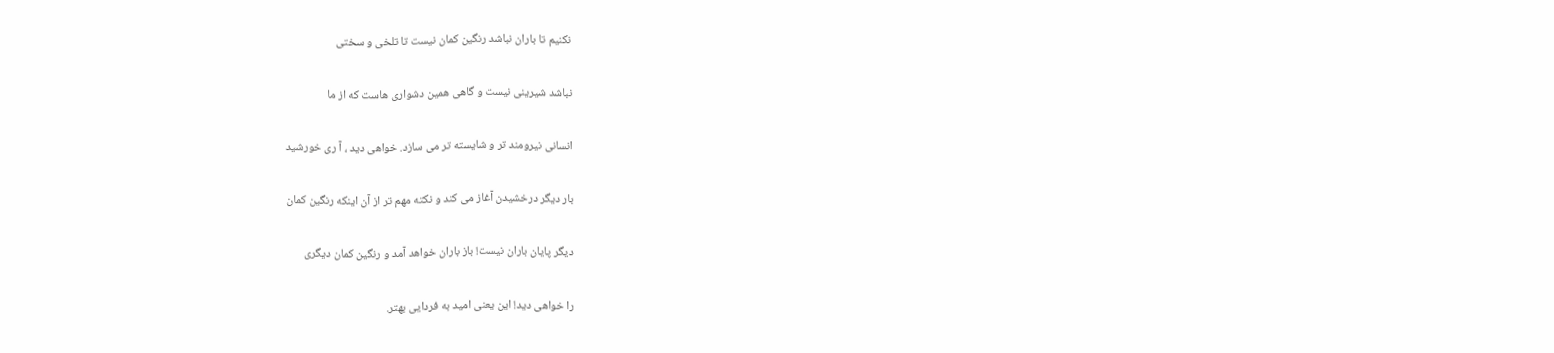نکنیم تا باران نباشد رنگین کمان نیست تا تلخی و سختی

نباشد شیرینی نیست و گاهی همین دشواری هاست که از ما

انسانی نیرومند تر و شایسته تر می سازد. خواهی دید ، آ ری خورشید

بار دیگر درخشیدن آغاز می کند و نکته مهم تر از آن اینکه رنگین کمان

دیگر پایان باران نیست! باز باران خواهد آمد و رنگین کمان دیگری

را خواهی دید! این یعنی امید به فردایی بهتر.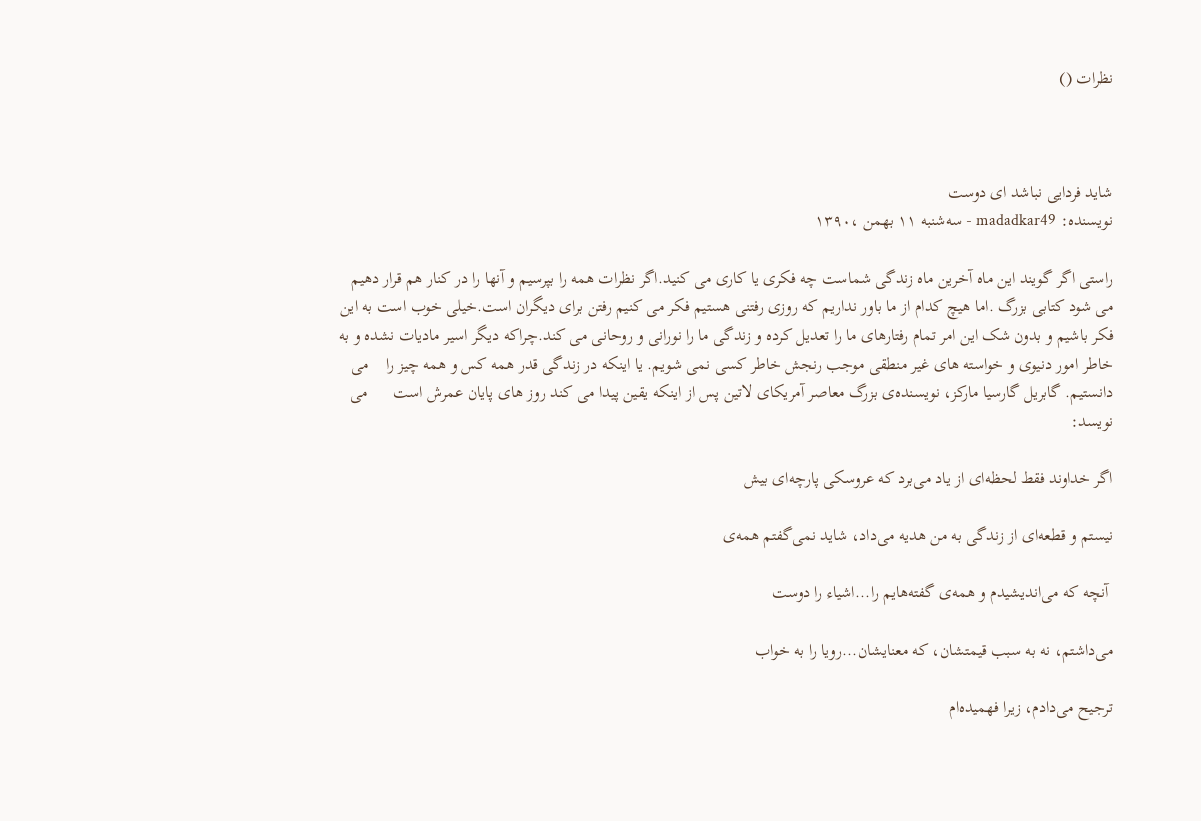نظرات ()



شاید فردایی نباشد ای دوست
نویسنده: madadkar49 - سه‌شنبه ۱۱ بهمن ،۱۳٩٠

راستی اگر گویند این ماه آخرین ماه زندگی شماست چه فکری یا کاری می کنید.اگر نظرات همه را بپرسیم و آنها را در کنار هم قرار دهیم    می شود کتابی بزرگ .اما هیچ کدام از ما باور نداریم که روزی رفتنی هستیم فکر می کنیم رفتن برای دیگران است.خیلی خوب است به این فکر باشیم و بدون شک این امر تمام رفتارهای ما را تعدیل کرده و زندگی ما را نورانی و روحانی می کند.چراکه دیگر اسیر مادیات نشده و به خاطر امور دنیوی و خواسته های غیر منطقی موجب رنجش خاطر کسی نمی شویم. یا اینکه در زندگی قدر همه کس و همه چیز را    می دانستیم. گابریل گارسیا مارکز، نویسنده‌ی بزرگ معاصر آمریکای لاتین پس از اینکه یقین پیدا می کند روز های پایان عمرش است      می نویسد:

اگر خداوند فقط لحظه‌ای از یاد می‌برد که عروسکی پارچه‌ای بیش

نیستم و قطعه‌ای از زندگی به من هدیه می‌داد، شاید نمی‌گفتم همه‌ی

 آنچه که می‌اندیشیدم و همه‌ی گفته‌هایم را...اشیاء را دوست

می‌داشتم، نه به سبب قیمتشان، که معنایشان...رویا را به خواب

ترجیح می‌دادم، زیرا فهمیده‌ام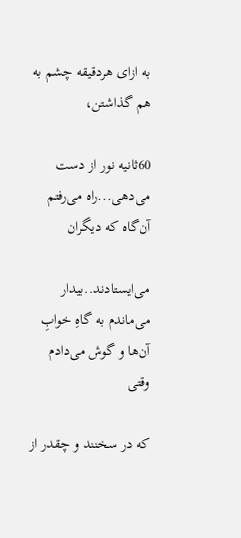به ازای هردقیقه چشم به هم گذاشتن،

60ثانیه نور از دست می‌دهی...راه می‌رفتم آن‌گاه که دیگران

می‌ایستادند..بیدار می‌ماندم به گاهِ خوابِ آن‌ها و گوش می‌دادم وقتی

که در سخنند و چقدر از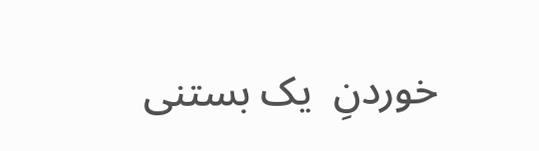خوردنِ  یک بستنی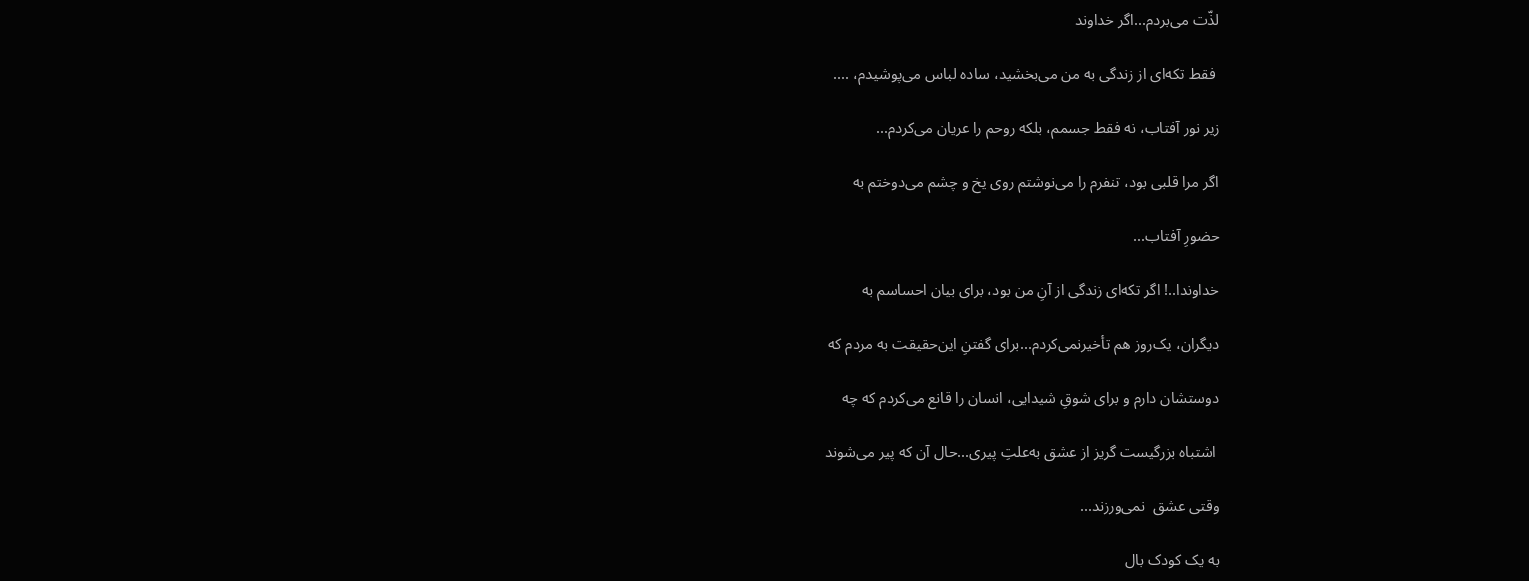لذّت می‌بردم...اگر خداوند

 فقط تکه‌ای از زندگی به من می‌بخشید، ساده لباس می‌پوشیدم، ....

زیر نور آفتاب، نه فقط جسمم، بلکه روحم را عریان می‌کردم...

اگر مرا قلبی بود، تنفرم را می‌نوشتم روی یخ و چشم می‌دوختم به

حضورِ آفتاب...

خداوندا..! اگر تکه‌ای زندگی از آنِ من بود، برای بیان احساسم به

دیگران، یک‌روز هم تأخیرنمی‌کردم...برای گفتنِ این‌حقیقت به مردم که

دوستشان دارم و برای شوقِ شیدایی، انسان را قانع می‌کردم که چه

 اشتباه بزرگیست گریز از عشق به‌علتِ پیری...حال آن که پیر می‌شوند

وقتی عشق  نمی‌ورزند...

به یک کودک بال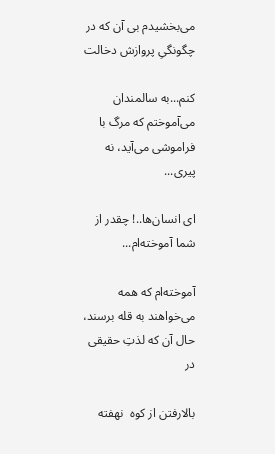می‌بخشیدم بی آن که در چگونگیِ پروازش دخالت

کنم...به سالمندان می‌آموختم که مرگ با فراموشی می‌آید، نه پیری...

ای انسان‌ها..! چقدر از شما آموخته‌ام...

آموخته‌ام که همه می‌خواهند به قله برسند، حال آن که لذتِ حقیقی در

بالارفتن از کوه  نهفته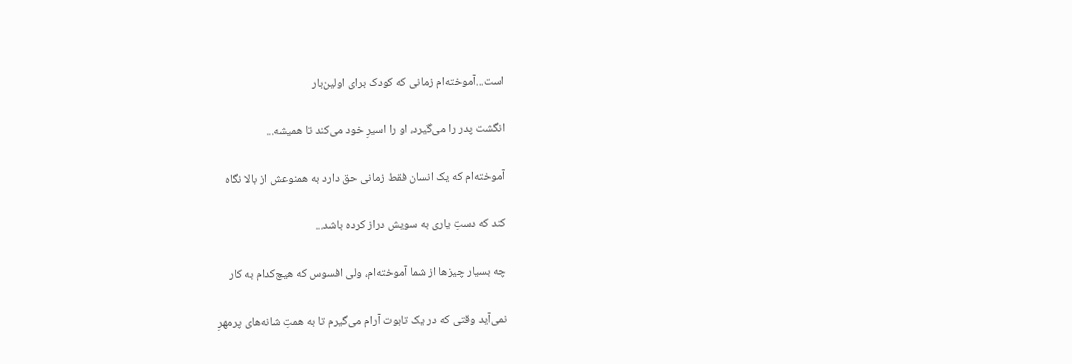است...آموخته‌ام زمانی که کودک برای اولین‌بار

انگشت پدر را می‌گیرد، او را اسیرِ خود می‌کند تا همیشه...

آموخته‌ام که یک انسان فقط زمانی حق دارد به همنوعش از بالا نگاه

کند که دستِ یاری به سویش دراز کرده باشد...

چه بسیار چیزها از شما آموخته‌ام، ولی افسوس که هیچ‌کدام به کار

نمی‌آید وقتی که در یک تابوت آرام می‌گیرم تا به همتِ شانه‌های پرمهرِ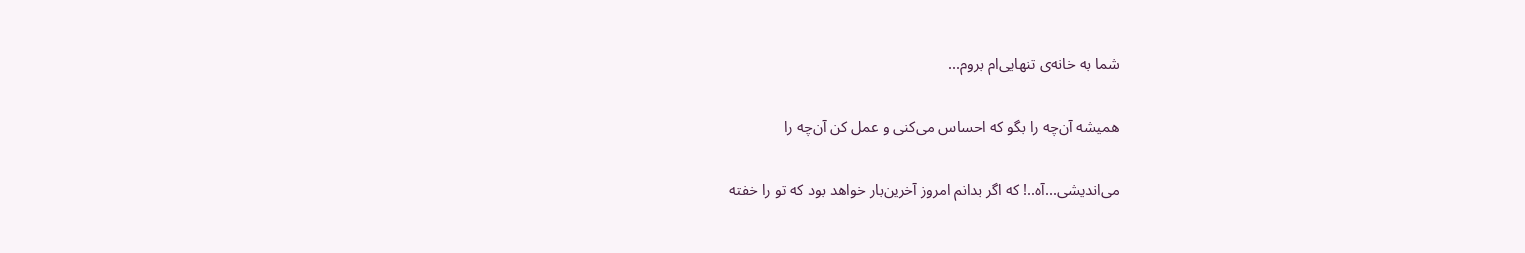شما به خانه‌ی تنهایی‌ام بروم...

همیشه آن‌چه را بگو که احساس می‌کنی و عمل کن آن‌چه را

می‌اندیشی...آه..! که اگر بدانم امروز آخرین‌بار خواهد بود که تو را خفته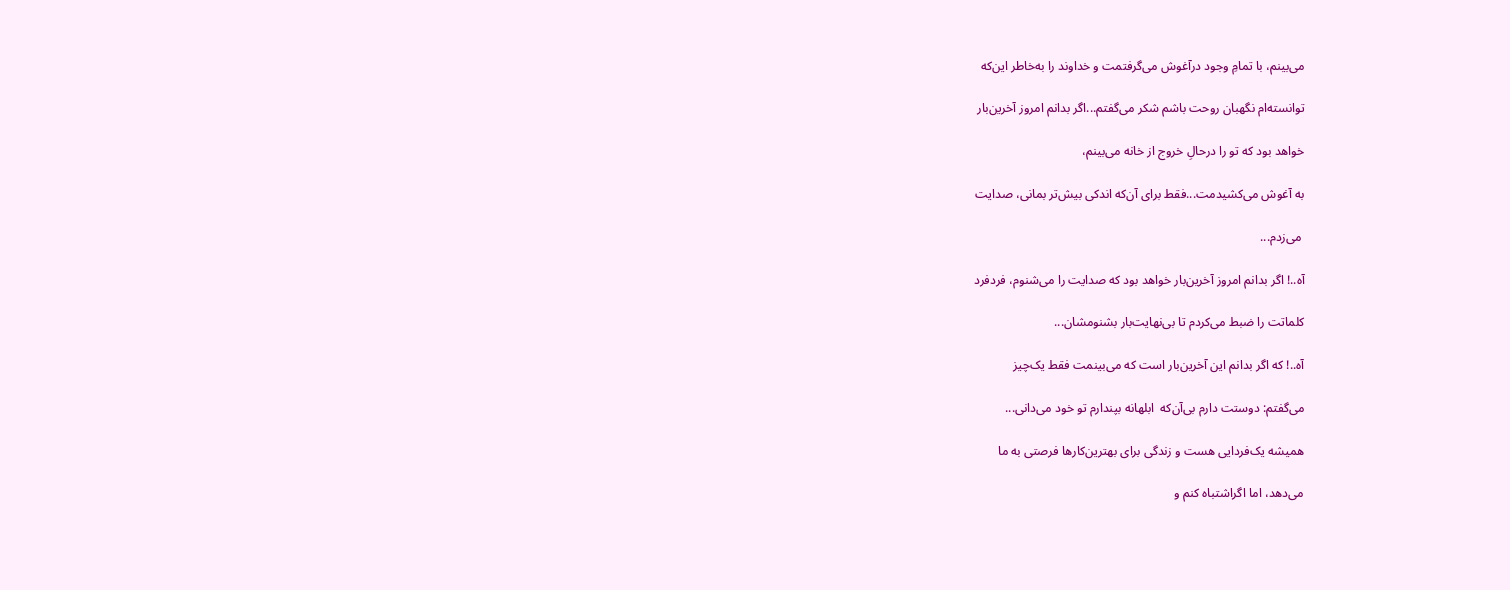می‌بینم، با تمامِ وجود درآغوش می‌گرفتمت و خداوند را به‌خاطر این‌که

توانسته‌ام نگهبان روحت باشم شکر می‌گفتم...اگر بدانم امروز آخرین‌بار

خواهد بود که تو را درحالِ خروج از خانه می‌بینم،

به آغوش می‌کشیدمت...فقط برای آن‌که اندکی بیش‌تر بمانی، صدایت

 می‌زدم...

آه..! اگر بدانم امروز آخرین‌بار خواهد بود که صدایت را می‌شنوم، فردفرد

کلماتت را ضبط می‌کردم تا بی‌نهایت‌بار بشنومشان...

آه..! که اگر بدانم این آخرین‌بار است که می‌بینمت فقط یک‌چیز

می‌گفتم: دوستت دارم بی‌آن‌که  ابلهانه بپندارم تو خود می‌دانی...

همیشه یک‌فردایی هست و زندگی برای بهترین‌کارها فرصتی به ما

می‌دهد، اما اگراشتباه کنم و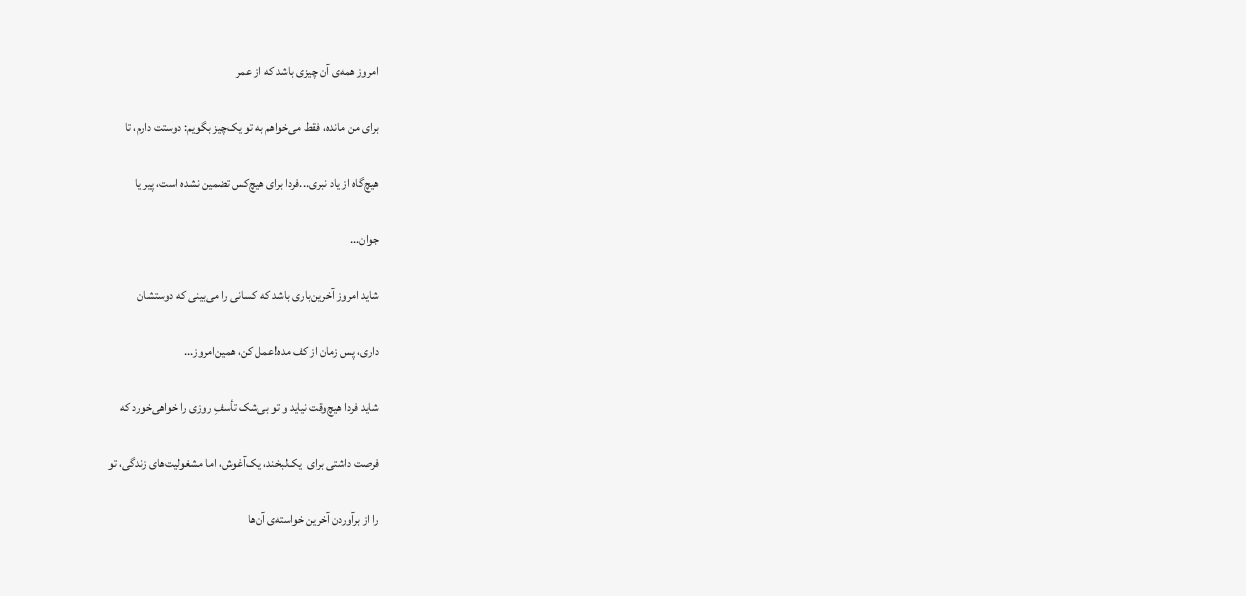امروز همه‌ی آن چیزی باشد که از عمر

برای من مانده، فقط می‌خواهم به تو یک‌چیز بگویم: دوستت دارم، تا

هیچ‌گاه از یاد نبری...فردا برای هیچ‌کس تضمین نشده است، پیر یا

جوان...

شاید امروز آخرین‌باری باشد که کسانی را می‌بینی که دوستشان

داری، پس زمان از کف مده!عمل کن، همین‌امروز...

شاید فردا هیچ‌وقت نیاید و تو بی‌شک تأسفِ روزی را خواهی‌خورد که

فرصت داشتی برای  یک‌لبخند، یک‌آغوش، اما مشغولیت‌های زندگی، تو

را از برآوردن آخرین خواسته‌ی آن‌ها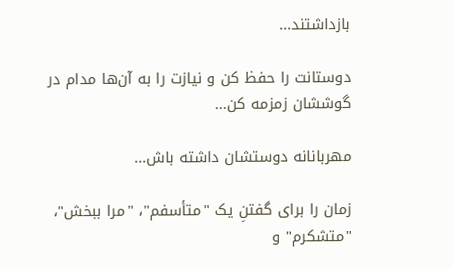بازداشتند...

دوستانت را حفظ کن و نیازت را به آن‌ها مدام در گوششان زمزمه کن...

مهربانانه دوستشان داشته باش...

زمان را برای گفتنِ یک "متأسفم"، "مرا ببخش"، "متشکرم" و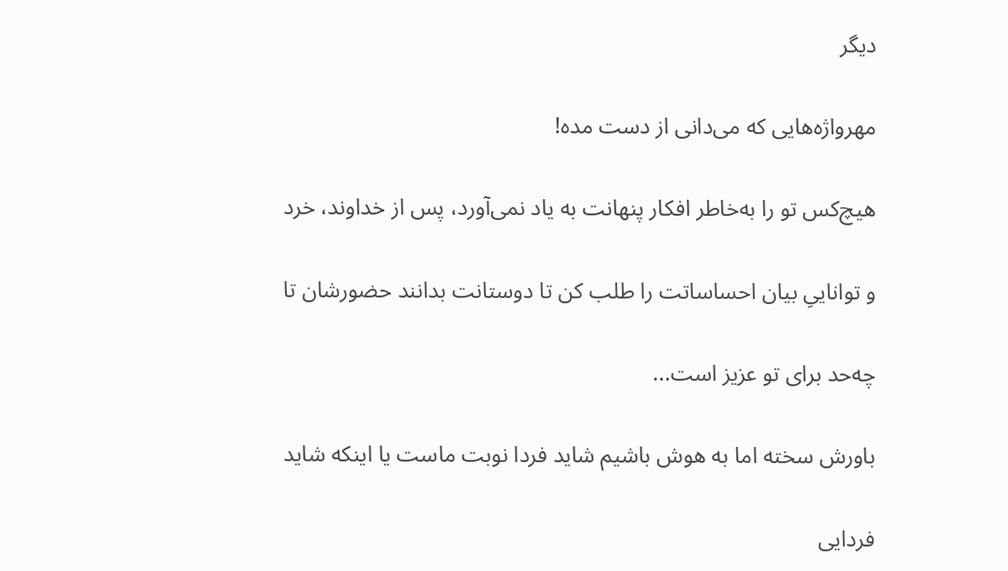دیگر

مهرواژه‌هایی که می‌دانی از دست مده!

هیچ‌کس تو را به‌خاطر افکار پنهانت به یاد نمی‌آورد، پس از خداوند، خرد

و تواناییِ بیان احساساتت را طلب کن تا دوستانت بدانند حضورشان تا

چه‌حد برای تو عزیز است...

باورش سخته اما به هوش باشیم شاید فردا نوبت ماست یا اینکه شاید

فردایی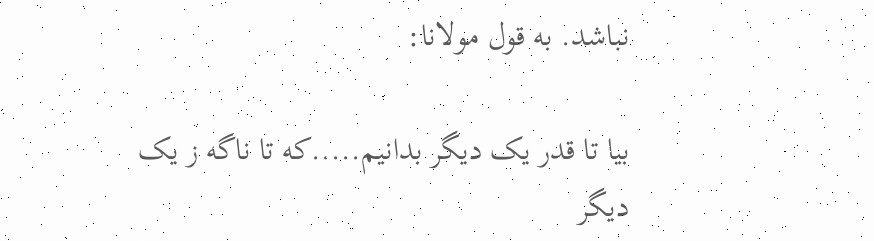نباشد. به قول مولانا:

بیا تا قدر یک دیگر بدانیم.....که تا ناگه ز یک دیگر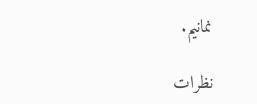نمانیم.

نظرات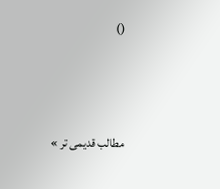()



مطالب قدیمی تر »